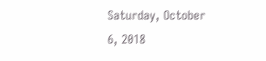Saturday, October 6, 2018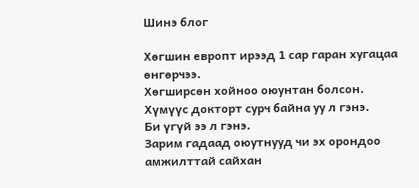Шинэ блог

Хөгшин европт ирээд 1 сар гаран хугацаа өнгөрчээ.
Хөгширсөн хойноо оюунтан болсон.
Хүмүүс докторт сурч байна уу л гэнэ.
Би үгүй ээ л гэнэ.
Зарим гадаад оюутнууд чи эх орондоо амжилттай сайхан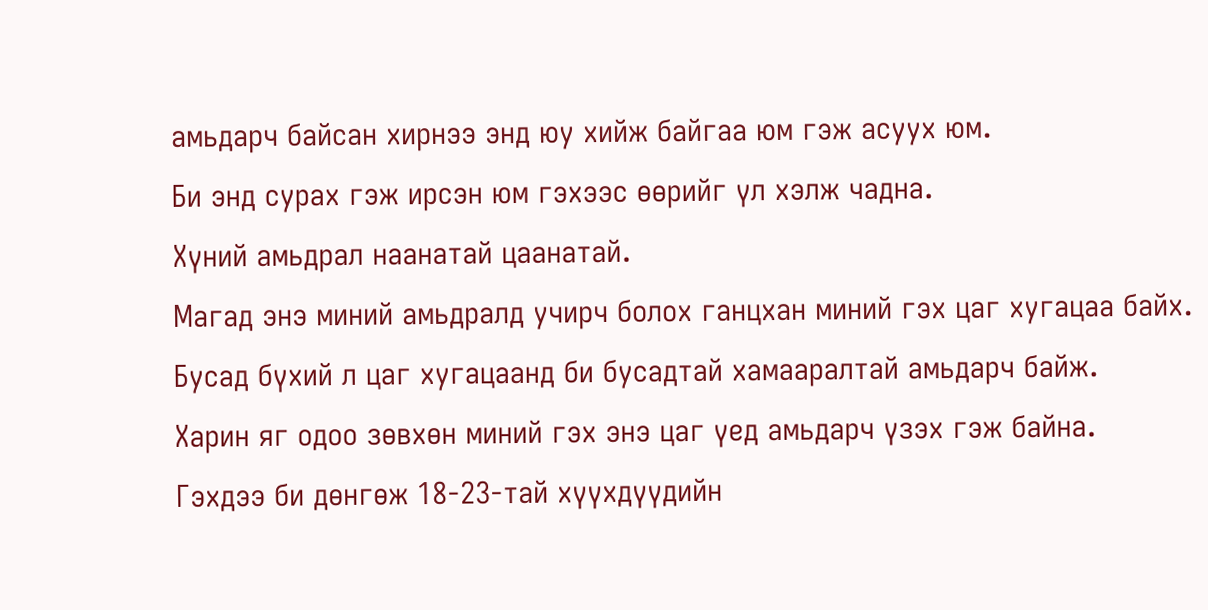амьдарч байсан хирнээ энд юу хийж байгаа юм гэж асуух юм.
Би энд сурах гэж ирсэн юм гэхээс өөрийг үл хэлж чадна.
Хүний амьдрал наанатай цаанатай.
Магад энэ миний амьдралд учирч болох ганцхан миний гэх цаг хугацаа байх.
Бусад бүхий л цаг хугацаанд би бусадтай хамааралтай амьдарч байж.
Харин яг одоо зөвхөн миний гэх энэ цаг үед амьдарч үзэх гэж байна.
Гэхдээ би дөнгөж 18-23-тай хүүхдүүдийн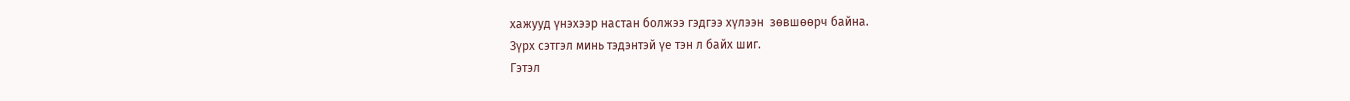хажууд үнэхээр настан болжээ гэдгээ хүлээн  зөвшөөрч байна.
Зүрх сэтгэл минь тэдэнтэй үе тэн л байх шиг.
Гэтэл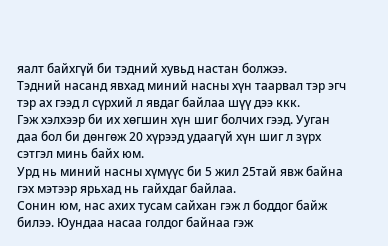яалт байхгүй би тэдний хувьд настан болжээ.
Тэдний насанд явхад миний насны хүн таарвал тэр эгч тэр ах гээд л сүрхий л явдаг байлаа шүү дээ ккк.
Гэж хэлхээр би их хөгшин хүн шиг болчих гээд. Ууган даа бол би дөнгөж 20 хүрээд удаагүй хүн шиг л зүрх сэтгэл минь байх юм.
Урд нь миний насны хүмүүс би 5 жил 25тай явж байна гэх мэтээр ярьхад нь гайхдаг байлаа.
Сонин юм, нас ахих тусам сайхан гэж л боддог байж билээ. Юундаа насаа голдог байнаа гэж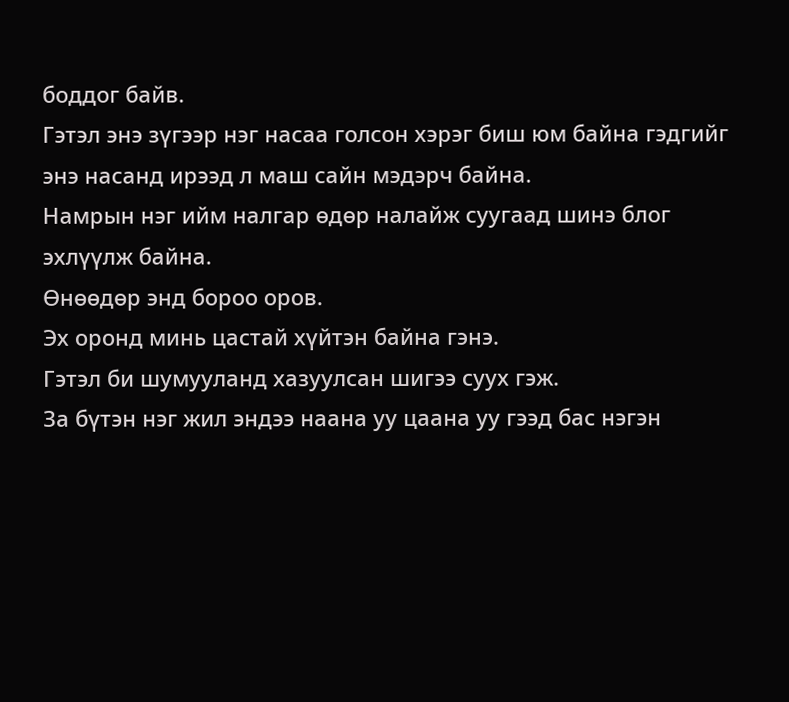боддог байв.
Гэтэл энэ зүгээр нэг насаа голсон хэрэг биш юм байна гэдгийг энэ насанд ирээд л маш сайн мэдэрч байна.
Намрын нэг ийм налгар өдөр налайж суугаад шинэ блог эхлүүлж байна.
Өнөөдөр энд бороо оров.
Эх оронд минь цастай хүйтэн байна гэнэ.
Гэтэл би шумууланд хазуулсан шигээ суух гэж.
За бүтэн нэг жил эндээ наана уу цаана уу гээд бас нэгэн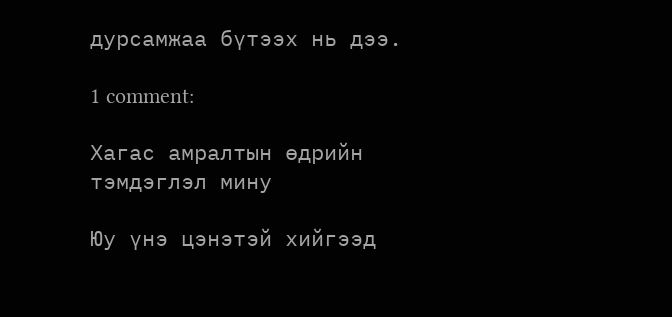дурсамжаа бүтээх нь дээ.

1 comment:

Хагас амралтын өдрийн тэмдэглэл мину

Юу үнэ цэнэтэй хийгээд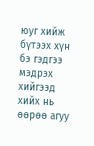юуг хийж бүтээх хүн бэ гэдгээ мэдрэх хийгээд хийх нь өөрөө агуу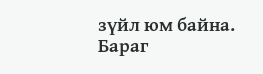зүйл юм байна. Бараг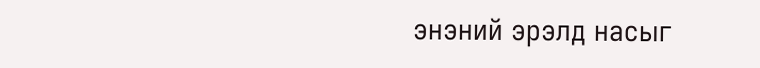энэний эрэлд насыг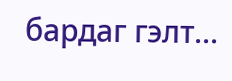бардаг гэлт...